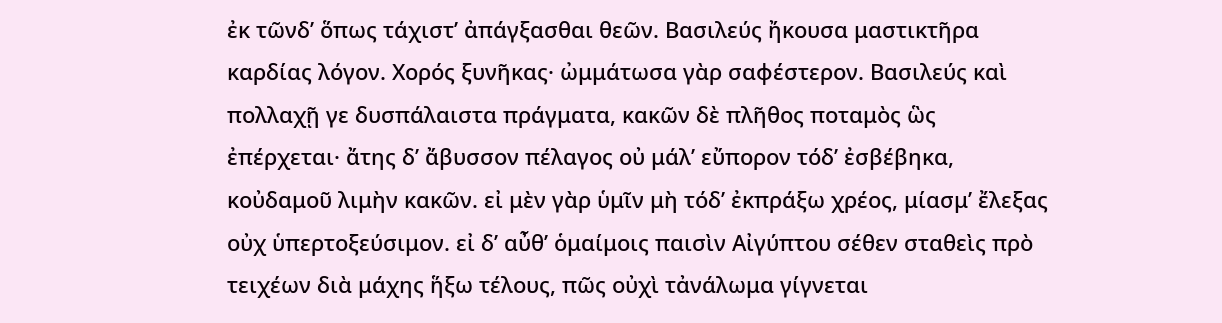ἐκ τῶνδʼ ὅπως τάχιστʼ ἀπάγξασθαι θεῶν. Βασιλεύς ἤκουσα μαστικτῆρα καρδίας λόγον. Χορός ξυνῆκας· ὠμμάτωσα γὰρ σαφέστερον. Βασιλεύς καὶ πολλαχῇ γε δυσπάλαιστα πράγματα, κακῶν δὲ πλῆθος ποταμὸς ὣς ἐπέρχεται· ἄτης δʼ ἄβυσσον πέλαγος οὐ μάλʼ εὔπορον τόδʼ ἐσβέβηκα, κοὐδαμοῦ λιμὴν κακῶν. εἰ μὲν γὰρ ὑμῖν μὴ τόδʼ ἐκπράξω χρέος, μίασμʼ ἔλεξας οὐχ ὑπερτοξεύσιμον. εἰ δʼ αὖθʼ ὁμαίμοις παισὶν Αἰγύπτου σέθεν σταθεὶς πρὸ τειχέων διὰ μάχης ἥξω τέλους, πῶς οὐχὶ τἀνάλωμα γίγνεται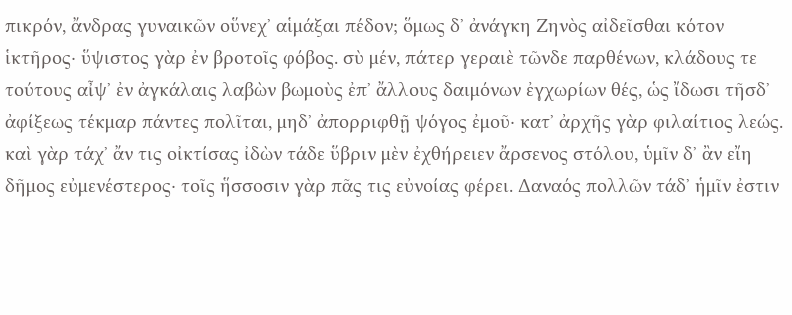πικρόν, ἄνδρας γυναικῶν οὕνεχʼ αἱμάξαι πέδον; ὅμως δʼ ἀνάγκη Ζηνὸς αἰδεῖσθαι κότον ἱκτῆρος· ὕψιστος γὰρ ἐν βροτοῖς φόβος. σὺ μέν, πάτερ γεραιὲ τῶνδε παρθένων, κλάδους τε τούτους αἶψʼ ἐν ἀγκάλαις λαβὼν βωμοὺς ἐπʼ ἄλλους δαιμόνων ἐγχωρίων θές, ὡς ἴδωσι τῆσδʼ ἀφίξεως τέκμαρ πάντες πολῖται, μηδʼ ἀπορριφθῇ ψόγος ἐμοῦ· κατʼ ἀρχῆς γὰρ φιλαίτιος λεώς. καὶ γὰρ τάχʼ ἄν τις οἰκτίσας ἰδὼν τάδε ὕβριν μὲν ἐχθήρειεν ἄρσενος στόλου, ὑμῖν δʼ ἂν εἴη δῆμος εὐμενέστερος· τοῖς ἥσσοσιν γὰρ πᾶς τις εὐνοίας φέρει. Δαναός πολλῶν τάδʼ ἡμῖν ἐστιν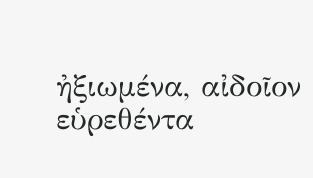ἠξιωμένα, αἰδοῖον εὑρεθέντα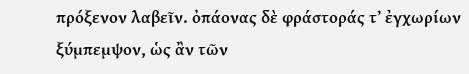πρόξενον λαβεῖν. ὀπάονας δὲ φράστοράς τʼ ἐγχωρίων ξύμπεμψον, ὡς ἂν τῶν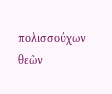πολισσούχων θεῶν